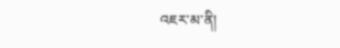འཇར་མ་ནི།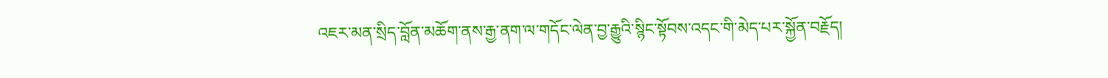འཇར་མན་སྲིད་བློན་མཆོག་ནས་རྒྱ་ནག་ལ་གདོང་ལེན་བྱ་རྒྱུའི་སྙིང་སྟོབས་འདང་གི་མེད་པར་སྐྱོན་བརྗོད།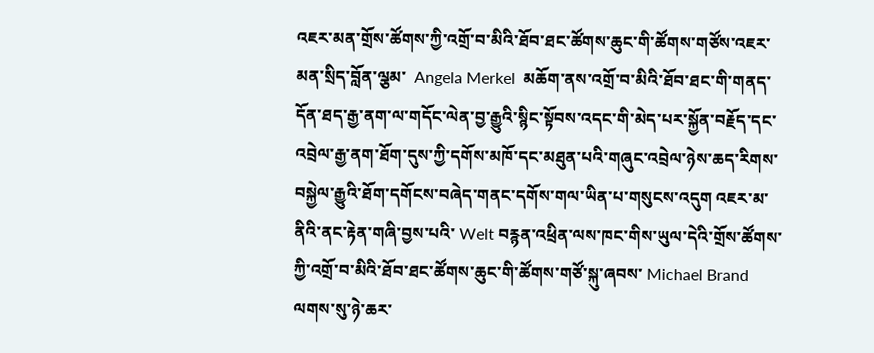འཇར་མན་གྲོས་ཚོགས་ཀྱི་འགྲོ་བ་མིའི་ཐོབ་ཐང་ཚོགས་ཆུང་གི་ཚོགས་གཙོས་འཇར་མན་སྲིད་བློན་ལྕམ་  Angela Merkel  མཆོག་ནས་འགྲོ་བ་མིའི་ཐོབ་ཐང་གི་གནད་དོན་ཐད་རྒྱ་ནག་ལ་གདོང་ལེན་བྱ་རྒྱུའི་སྙིང་སྟོབས་འདང་གི་མེད་པར་སྐྱོན་བརྗོད་དང་འབྲེལ་རྒྱ་ནག་ཐོག་དུས་ཀྱི་དགོས་མཁོ་དང་མཐུན་པའི་གཞུང་འབྲེལ་ཉེས་ཆད་རིགས་བསྐྱེལ་རྒྱུའི་ཐོག་དགོངས་བཞེད་གནང་དགོས་གལ་ཡིན་པ་གསུངས་འདུག འཇར་མ་ནིའི་ནང་རྟེན་གཞི་བྱས་པའི་ Welt བརྙན་འཕྲིན་ལས་ཁང་གིས་ཡུལ་དེའི་གྲོས་ཚོགས་ཀྱི་འགྲོ་བ་མིའི་ཐོབ་ཐང་ཚོགས་ཆུང་གི་ཚོགས་གཙོ་སྐུ་ཞབས་ Michael Brand ལགས་སུ་ཉེ་ཆར་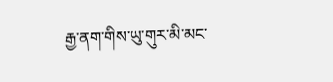རྒྱ་ནག་གིས་ཡུ་གུར་མི་མང་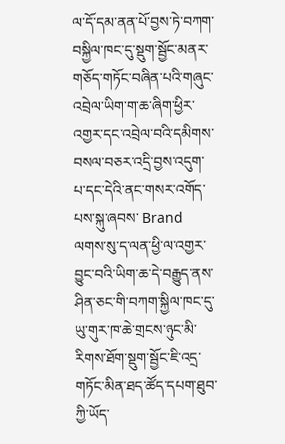ལ་དོ་དམ་ནན་པོ་བྱས་ཏེ་བཀག་བསྐྱིལ་ཁང་དུ་སྡུག་སྦྱོང་མནར་གཅོད་གཏོང་བཞིན་པའི་གཞུང་འབྲེལ་ཡིག་ག་ཆ་ཞིག་ཕྱིར་འགྱར་དང་འབྲེལ་བའི་དམིགས་བསལ་བཅར་འདྲི་བྱས་འདུག་པ་དང་དེའི་ནང་གསར་འགོད་པས་སྐུ་ཞབས་ Brand ལགས་སུ་ད་ལན་ཕྱི་ལ་འགྱར་བྱུང་བའི་ཡིག་ཆ་དེ་བརྒྱུད་ནས་ཤིན་ཅང་གི་བཀག་སྐྱིལ་ཁང་དུ་ཡུ་གུར་ཁ་ཆེ་གྲངས་ཉུང་མི་རིགས་ཐོག་སྡུག་སྦྱོང་ཇི་འདྲ་གཏོང་མིན་ཐད་ཚོད་དཔག་ཐུབ་ཀྱི་ཡོད་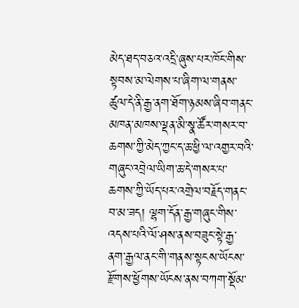མེད་ཐད་བཅའ་འདྲི་ཞུས་པར་ཁོང་གིས་སྟབས་མ་ལེགས་པ་ཞིག་ལ་གནས་ཚུལ་དེ་ནི་རྒྱ་ནག་ཐོག་ཉམས་ཞིབ་གནང་མཁན་མཁས་ལྡན་མི་སྣ་ཚོར་གསར་བ་ཆགས་ཀྱི་མེད་ཀྱང་ད་ཆ་ཕྱི་ལ་འགྱར་བའི་གཞུང་འབྲེལ་ཡིག་ཆ་དེ་གསར་པ་ཆགས་ཀྱི་ཡོད་པར་འགྲེལ་བརྗོད་གནང་བ་མ་ཟད། ལྷག་དོན་རྒྱ་གཞུང་གིས་འདས་པའི་ལོ་ཤས་ནས་བཟུང་སྟེ་རྒྱ་ནག་རྒྱལ་ནང་གི་གནས་སྟངས་ཡོངས་རྫོགས་ཕྱོགས་ཡོངས་ནས་བཀག་སྡོམ་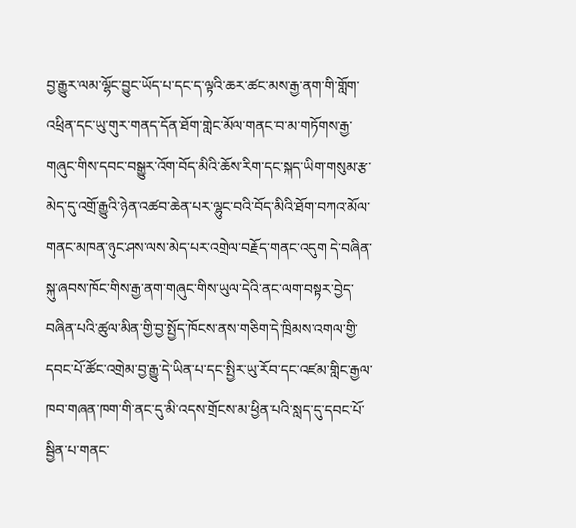བྱ་རྒྱུར་ལམ་ལྷོང་བྱུང་ཡོད་པ་དང་ད་ལྟའི་ཆར་ཚང་མས་རྒྱ་ནག་གི་གློག་འཕྲིན་དང་ཡུ་གུར་གནད་དོན་ཐོག་གླེང་མོལ་གནང་བ་མ་གཏོགས་རྒྱ་གཞུང་གིས་དབང་བསྒྱུར་འོག་བོད་མིའི་ཆོས་རིག་དང་སྐད་ཡིག་གསུམ་རྩ་མེད་དུ་འགྲོ་རྒྱུའི་ཉེན་འཚབ་ཆེན་པར་ལྷུང་བའི་བོད་མིའི་ཐོག་བཀའ་མོལ་གནང་མཁན་ཉུང་ཤས་ལས་མེད་པར་འགྲེལ་བརྗོད་གནང་འདུག དེ་བཞིན་སྐུ་ཞབས་ཁོང་གིས་རྒྱ་ནག་གཞུང་གིས་ཡུལ་དེའི་ནང་ལག་བསྟར་བྱེད་བཞིན་པའི་ཚུལ་མིན་གྱི་བྱ་སྤྱོད་ཁོངས་ནས་གཅིག་དེ་ཁྲིམས་འགལ་གྱི་དབང་པོ་ཚོང་འགྲེམ་བྱ་རྒྱུ་དེ་ཡིན་པ་དང་སྤྱིར་ཡུ་རོབ་དང་འཛམ་གླིང་རྒྱལ་ཁབ་གཞན་ཁག་གི་ནང་དུ་མི་འདས་གྲོངས་མ་ཕྱིན་པའི་སླད་དུ་དབང་པོ་སྦྱིན་པ་གནང་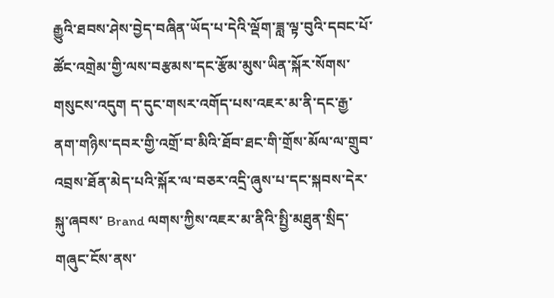རྒྱུའི་ཐབས་ཤེས་བྱེད་བཞིན་ཡོད་པ་དེའི་ལྡོག་ཟླ་ལྟ་བུའི་དབང་པོ་ཚོང་འགྲེམ་གྱི་ལས་བརྩམས་དང་རྩོམ་མུས་ཡིན་སྐོར་སོགས་གསུངས་འདུག ད་དུང་གསར་འགོད་པས་འཇར་མ་ནི་དང་རྒྱ་ནག་གཉིས་དབར་གྱི་འགྲོ་བ་མིའི་ཐོབ་ཐང་གི་གྲོས་མོལ་ལ་གྲུབ་འབྲས་ཐོན་མེད་པའི་སྐོར་ལ་བཅར་འདྲི་ཞུས་པ་དང་སྐབས་དེར་སྐུ་ཞབས་ Brand ལགས་ཀྱིས་འཇར་མ་ནིའི་སྤྱི་མཐུན་སྲིད་གཞུང་ངོས་ནས་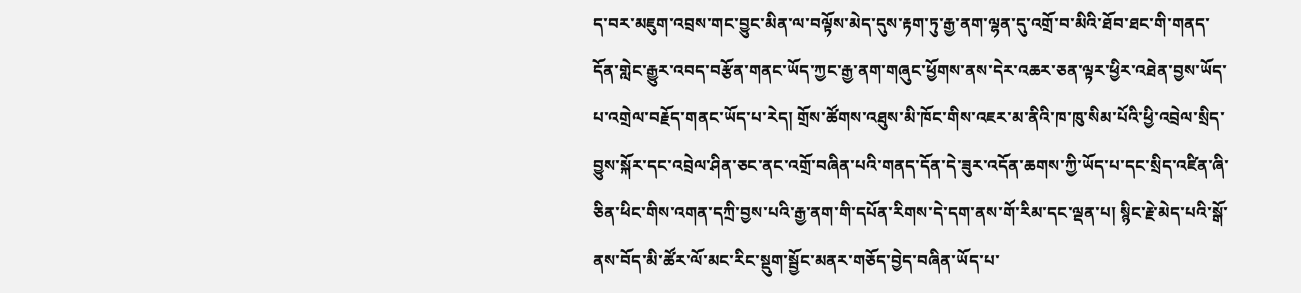ད་བར་མཇུག་འབྲས་གང་བྱུང་མིན་ལ་བལྟོས་མེད་དུས་རྟག་ཏུ་རྒྱ་ནག་ལྷན་དུ་འགྲོ་བ་མིའི་ཐོབ་ཐང་གི་གནད་དོན་གླེང་རྒྱུར་འབད་བརྩོན་གནང་ཡོད་ཀྱང་རྒྱ་ནག་གཞུང་ཕྱོགས་ནས་དེར་འཆར་ཅན་ལྟར་ཕྱིར་འཐེན་བྱས་ཡོད་པ་འགྲེལ་བརྗོད་གནང་ཡོད་པ་རེད། གྲོས་ཚོགས་འཐུས་མི་ཁོང་གིས་འཇར་མ་ནིའི་ཁ་ཁུ་སིམ་པོའི་ཕྱི་འབྲེལ་སྲིད་བྱུས་སྐོར་དང་འབྲེལ་ཤིན་ཅང་ནང་འགྲོ་བཞིན་པའི་གནད་དོན་དེ་ཟུར་འདོན་ཆགས་ཀྱི་ཡོད་པ་དང་སྲིད་འཛིན་ཞི་ཅིན་ཕིང་གིས་འགན་དཀྲི་བྱས་པའི་རྒྱ་ནག་གི་དཔོན་རིགས་དེ་དག་ནས་གོ་རིམ་དང་ལྡན་པ། སྙིང་རྗེ་མེད་པའི་སྒོ་ནས་བོད་མི་ཚོར་ལོ་མང་རིང་སྡུག་སྦྱོང་མནར་གཅོད་བྱེད་བཞིན་ཡོད་པ་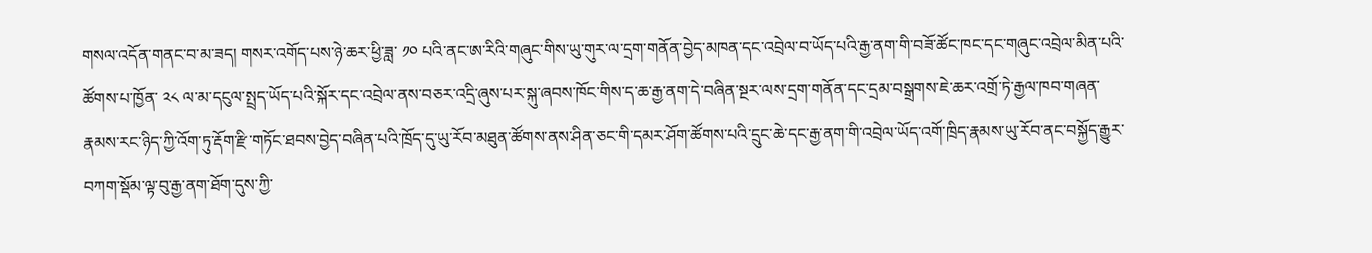གསལ་འདོན་གནང་བ་མ་ཟད། གསར་འགོད་པས་ཉེ་ཆར་ཕྱི་ཟླ་ ༡༠ པའི་ནང་ཨ་རིའི་གཞུང་གིས་ཡུ་གུར་ལ་དྲག་གནོན་བྱེད་མཁན་དང་འབྲེལ་བ་ཡོད་པའི་རྒྱ་ནག་གི་བཟོ་ཚོང་ཁང་དང་གཞུང་འབྲེལ་མིན་པའི་ཚོགས་པ་ཁྱོན་ ༢༨ ལ་མ་དངུལ་སྤྲད་ཡོད་པའི་སྐོར་དང་འབྲེལ་ནས་བཅར་འདྲི་ཞུས་པར་སྐུ་ཞབས་ཁོང་གིས་ད་ཆ་རྒྱ་ནག་དེ་བཞིན་སྔར་ལས་དྲག་གནོན་དང་དྲམ་བསྒྲགས་ཇེ་ཆར་འགྲོ་ཏེ་རྒྱལ་ཁབ་གཞན་རྣམས་རང་ཉིད་ཀྱི་འོག་ཏུ་རྡོག་རྫི་གཏོང་ཐབས་བྱེད་བཞིན་པའི་ཁྲོད་དུ་ཡུ་རོབ་མཐུན་ཚོགས་ནས་ཤིན་ཅང་གི་དམར་ཤོག་ཚོགས་པའི་དྲུང་ཆེ་དང་རྒྱ་ནག་གི་འབྲེལ་ཡོད་འགོ་ཁྲིད་རྣམས་ཡུ་རོབ་ནང་བསྐྱོད་རྒྱུར་བཀག་སྡོམ་ལྟ་བུ་རྒྱ་ནག་ཐོག་དུས་ཀྱི་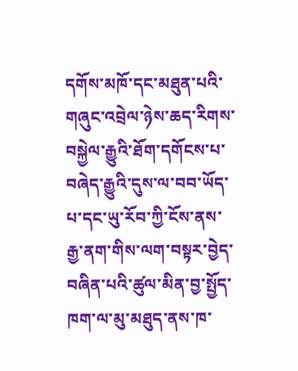དགོས་མཁོ་དང་མཐུན་པའི་གཞུང་འབྲེལ་ཉེས་ཆད་རིགས་བསྐྱེལ་རྒྱུའི་ཐོག་དགོངས་པ་བཞེད་རྒྱུའི་དུས་ལ་བབ་ཡོད་པ་དང་ཡུ་རོབ་ཀྱི་ངོས་ནས་རྒྱ་ནག་གིས་ལག་བསྟར་བྱེད་བཞིན་པའི་ཚུལ་མིན་བྱ་སྤྱོད་ཁག་ལ་མུ་མཐུད་ནས་ཁ་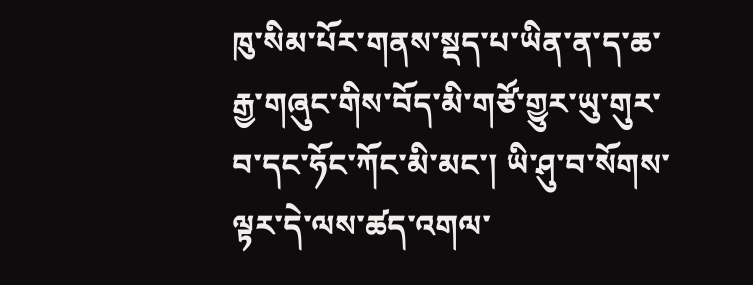ཁུ་སིམ་པོར་གནས་སྡད་པ་ཡིན་ན་ད་ཆ་རྒྱ་གཞུང་གིས་བོད་མི་གཙོ་གྱུར་ཡུ་གུར་བ་དང་ཧོང་ཀོང་མི་མང་། ཡི་ཤུ་བ་སོགས་ལྟར་དེ་ལས་ཚད་འགལ་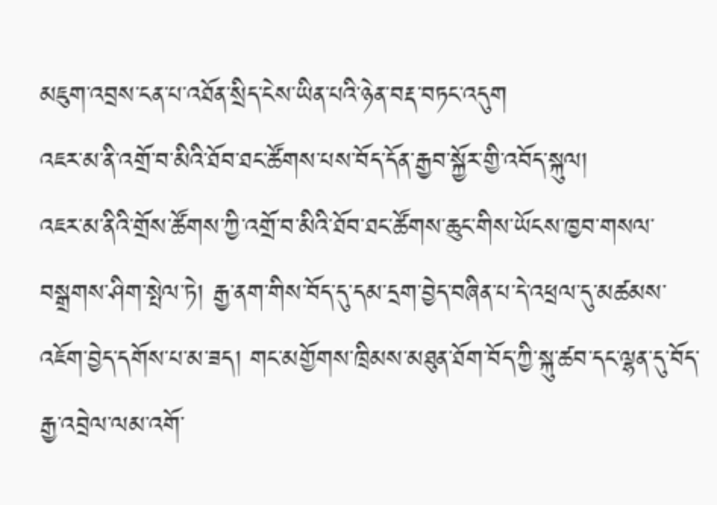མཇུག་འབྲས་ངན་པ་འཐོན་སྲིད་ངེས་ཡིན་པའི་ཉེན་བརྡ་བཏང་འདུག
འཇར་མ་ནི་འགྲོ་བ་མིའི་ཐོབ་ཐང་ཚོགས་པས་བོད་དོན་རྒྱབ་སྐྱོར་གྱི་འབོད་སྐུལ།
འཇར་མ་ནིའི་གྲོས་ཚོགས་ཀྱི་འགྲོ་བ་མིའི་ཐོབ་ཐང་ཚོགས་ཆུང་གིས་ཡོངས་ཁྱབ་གསལ་བསྒྲགས་ཤིག་སྤེལ་ཏེ། རྒྱ་ནག་གིས་བོད་དུ་དམ་དྲག་བྱེད་བཞིན་པ་དེ་འཕྲལ་དུ་མཚམས་འཇོག་བྱེད་དགོས་པ་མ་ཟད། གང་མགྱོགས་ཁྲིམས་མཐུན་ཐོག་བོད་ཀྱི་སྐུ་ཚབ་དང་ལྷན་དུ་བོད་རྒྱ་འབྲེལ་ལམ་འགོ་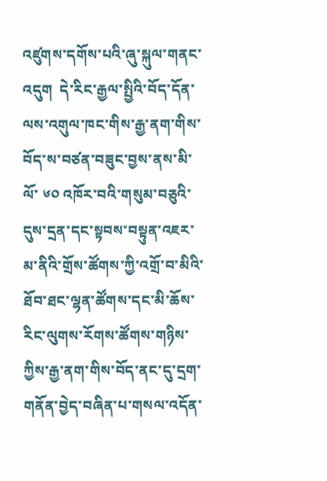འཛུགས་དགོས་པའི་ཞུ་སྐུལ་གནང་འདུག  དེ་རིང་རྒྱལ་སྤྱིའི་བོད་དོན་ལས་འགུལ་ཁང་གིས་རྒྱ་ནག་གིས་བོད་ས་བཙན་བཟུང་བྱས་ནས་མི་ལོ་ ༦༠ འཁོར་བའི་གསུམ་བཅུའི་དུས་དྲན་དང་སྟབས་བསྟུན་འཇར་མ་ནིའི་གྲོས་ཚོགས་ཀྱི་འགྲོ་བ་མིའི་ཐོབ་ཐང་ལྷན་ཚོགས་དང་མི་ཆོས་རིང་ལུགས་རོགས་ཚོགས་གཉིས་ཀྱིས་རྒྱ་ནག་གིས་བོད་ནང་དུ་དྲག་གནོན་བྱེད་བཞིན་པ་གསལ་འདོན་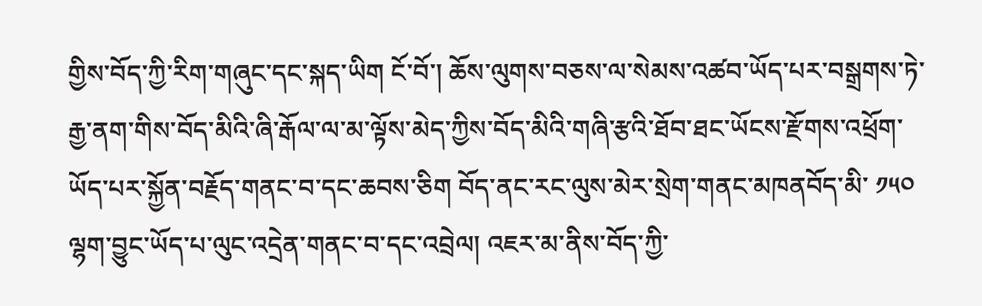གྱིས་བོད་ཀྱི་རིག་གཞུང་དང་སྐད་ཡིག ངོ་བོ་། ཆོས་ལུགས་བཅས་ལ་སེམས་འཚབ་ཡོད་པར་བསྒྲགས་ཏེ་རྒྱ་ནག་གིས་བོད་མིའི་ཞི་རྒོལ་ལ་མ་ལྟོས་མེད་ཀྱིས་བོད་མིའི་གཞི་རྩའི་ཐོབ་ཐང་ཡོངས་རྫོགས་འཕྲོག་ཡོད་པར་སྐྱོན་བརྗོད་གནང་བ་དང་ཆབས་ཅིག བོད་ནང་རང་ལུས་མེར་སྲེག་གནང་མཁནབོད་མི་ ༡༥༠ ལྷག་བྱུང་ཡོད་པ་ལུང་འདྲེན་གནང་བ་དང་འབྲེལ། འཇར་མ་ནིས་བོད་ཀྱི་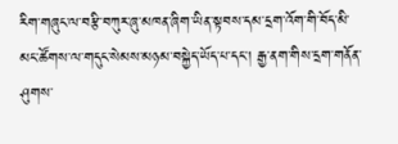རིག་གཞུང་ལ་བརྩི་བཀུར་ཞུ་མཁན་ཞིག་ཡིན་སྟབས་དམ་དྲག་འོག་གི་བོད་མི་མང་ཚོགས་ལ་གདུང་སེམས་མཉམ་བསྐྱེད་ཡོད་པ་དང་། རྒྱ་ནག་གིས་དྲག་གནོན་ཤུགས་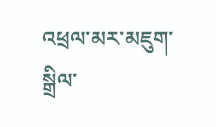འཕྲལ་མར་མཇུག་སྒྲིལ་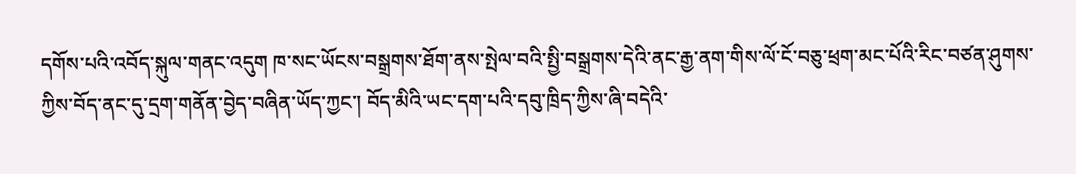དགོས་པའི་འབོད་སྐུལ་གནང་འདུག ཁ་སང་ཡོངས་བསྒྲགས་ཐོག་ནས་སྤེལ་བའི་སྤྱི་བསྒྲགས་དེའི་ནང་རྒྱ་ནག་གིས་ལོ་ངོ་བཅུ་ཕྲག་མང་པོའི་རིང་བཙན་ཤུགས་ཀྱིས་བོད་ནང་དུ་དྲག་གནོན་བྱེད་བཞིན་ཡོད་ཀྱང་། བོད་མིའི་ཡང་དག་པའི་དབུ་ཁྲིད་ཀྱིས་ཞི་བདེའི་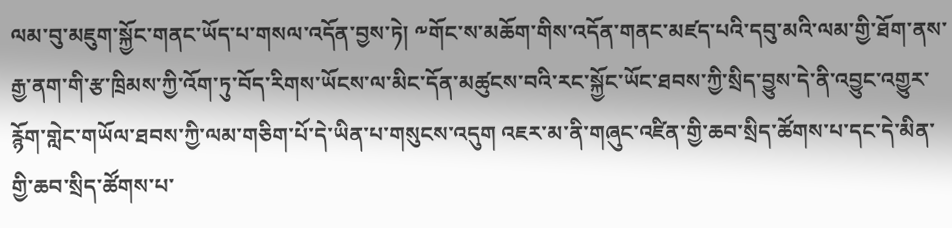ལམ་བུ་མཇུག་སྐྱོང་གནང་ཡོད་པ་གསལ་འདོན་བྱས་ཏེ། ༸གོང་ས་མཆོག་གིས་འདོན་གནང་མཛད་པའི་དབུ་མའི་ལམ་གྱི་ཐོག་ནས་རྒྱ་ནག་གི་རྩ་ཁྲིམས་ཀྱི་འོག་ཏུ་བོད་རིགས་ཡོངས་ལ་མིང་དོན་མཚུངས་བའི་རང་སྐྱོང་ཡོང་ཐབས་ཀྱི་སྲིད་བྱུས་དེ་ནི་འབྱུང་འགྱུར་རྙོག་གླེང་གཡོལ་ཐབས་ཀྱི་ལམ་གཅིག་པོ་དེ་ཡིན་པ་གསུངས་འདུག འཇར་མ་ནི་གཞུང་འཛིན་གྱི་ཆབ་སྲིད་ཚོགས་པ་དང་དེ་མིན་གྱི་ཆབ་སྲིད་ཚོགས་པ་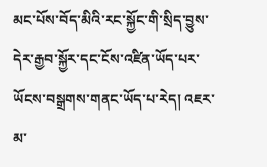མང་པོས་བོད་མིའི་རང་སྐྱོང་གི་སྲིད་བྱུས་དེར་རྒྱབ་སྐྱོར་དང་ངོས་འཛིན་ཡོད་པར་ཡོངས་བསྒྲགས་གནང་ཡོད་པ་རེད། འཇར་མ་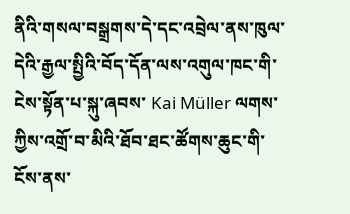ནིའི་གསལ་བསྒྲགས་དེ་དང་འབྲེལ་ནས་ཁུལ་དེའི་རྒྱལ་སྤྱིའི་བོད་དོན་ལས་འགུལ་ཁང་གི་ངེས་སྟོན་པ་སྐུ་ཞབས་ Kai Müller ལགས་ཀྱིས་འགྲོ་བ་མིའི་ཐོབ་ཐང་ཚོགས་ཆུང་གི་ངོས་ནས་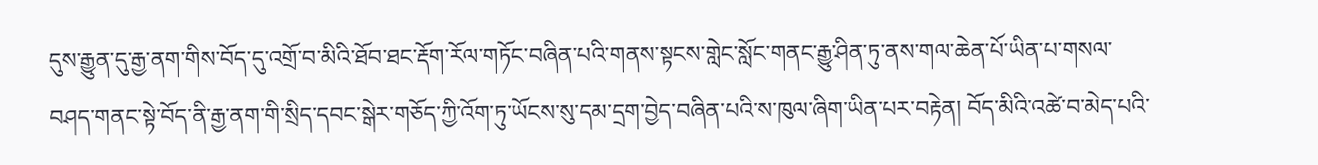དུས་རྒྱུན་དུ་རྒྱ་ནག་གིས་བོད་དུ་འགྲོ་བ་མིའི་ཐོབ་ཐང་རྡོག་རོལ་གཏོང་བཞིན་པའི་གནས་སྟངས་གླེང་སློང་གནང་རྒྱུ་ཤིན་ཏུ་ནས་གལ་ཆེན་པོ་ཡིན་པ་གསལ་བཤད་གནང་སྟེ་བོད་ནི་རྒྱ་ནག་གི་སྲིད་དབང་སྒེར་གཅོད་ཀྱི་འོག་ཏུ་ཡོངས་སུ་དམ་དྲག་བྱེད་བཞིན་པའི་ས་ཁུལ་ཞིག་ཡིན་པར་བརྟེན། བོད་མིའི་འཚེ་བ་མེད་པའི་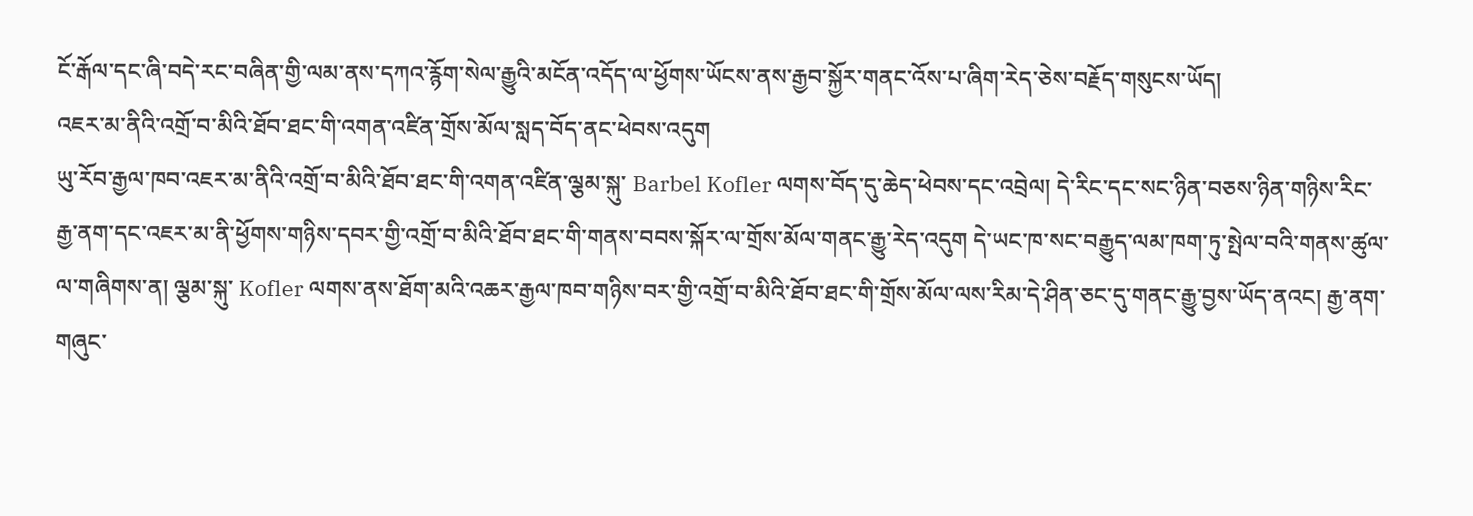ངོ་རྒོལ་དང་ཞི་བདེ་རང་བཞིན་གྱི་ལམ་ནས་དཀའ་རྙོག་སེལ་རྒྱུའི་མངོན་འདོད་ལ་ཕྱོགས་ཡོངས་ནས་རྒྱབ་སྐྱོར་གནང་འོས་པ་ཞིག་རེད་ཅེས་བརྗོད་གསུངས་ཡོད།
འཇར་མ་ནིའི་འགྲོ་བ་མིའི་ཐོབ་ཐང་གི་འགན་འཛིན་གྲོས་མོལ་སླད་བོད་ནང་ཕེབས་འདུག
ཡུ་རོབ་རྒྱལ་ཁབ་འཇར་མ་ནིའི་འགྲོ་བ་མིའི་ཐོབ་ཐང་གི་འགན་འཛིན་ལྕམ་སྐུ་ Barbel Kofler ལགས་བོད་དུ་ཆེད་ཕེབས་དང་འབྲེལ། དེ་རིང་དང་སང་ཉིན་བཅས་ཉིན་གཉིས་རིང་རྒྱ་ནག་དང་འཇར་མ་ནི་ཕྱོགས་གཉིས་དབར་གྱི་འགྲོ་བ་མིའི་ཐོབ་ཐང་གི་གནས་བབས་སྐོར་ལ་གྲོས་མོལ་གནང་རྒྱུ་རེད་འདུག དེ་ཡང་ཁ་སང་བརྒྱུད་ལམ་ཁག་ཏུ་སྤེལ་བའི་གནས་ཚུལ་ལ་གཞིགས་ན། ལྕམ་སྐུ་ Kofler ལགས་ནས་ཐོག་མའི་འཆར་རྒྱལ་ཁབ་གཉིས་བར་གྱི་འགྲོ་བ་མིའི་ཐོབ་ཐང་གི་གྲོས་མོལ་ལས་རིམ་དེ་ཤིན་ཅང་དུ་གནང་རྒྱུ་བྱས་ཡོད་ནའང། རྒྱ་ནག་གཞུང་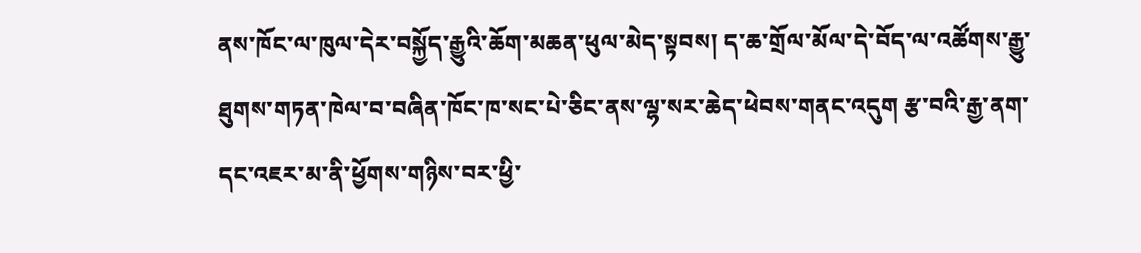ནས་ཁོང་ལ་ཁུལ་དེར་བསྐྱོད་རྒྱུའི་ཆོག་མཆན་ཕུལ་མེད་སྟབས། ད་ཆ་གྲོལ་མོལ་དེ་བོད་ལ་འཚོགས་རྒྱུ་ཐུགས་གཏན་ཁེལ་བ་བཞིན་ཁོང་ཁ་སང་པེ་ཅིང་ནས་ལྷ་སར་ཆེད་ཕེབས་གནང་འདུག རྩ་བའི་རྒྱ་ནག་དང་འཇར་མ་ནི་ཕྱོགས་གཉིས་བར་ཕྱི་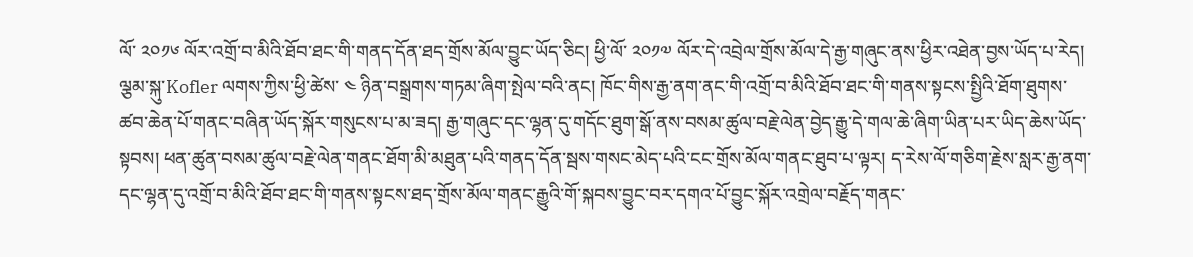ལོ་ ༢༠༡༦ ལོར་འགྲོ་བ་མིའི་ཐོབ་ཐང་གི་གནད་དོན་ཐད་གྲོས་མོལ་བྱུང་ཡོད་ཅིང། ཕྱི་ལོ་ ༢༠༡༧ ལོར་དེ་འབྲེལ་གྲོས་མོལ་དེ་རྒྱ་གཞུང་ནས་ཕྱིར་འཐེན་བྱས་ཡོད་པ་རེད། ལྕམ་སྐུ་Kofler ལགས་ཀྱིས་ཕྱི་ཚེས་ ༤ ཉིན་བསྒྲགས་གཏམ་ཞིག་སྤེལ་བའི་ནང། ཁོང་གིས་རྒྱ་ནག་ནང་གི་འགྲོ་བ་མིའི་ཐོབ་ཐང་གི་གནས་སྟངས་སྤྱིའི་ཐོག་ཐུགས་ཚབ་ཆེན་པོ་གནང་བཞིན་ཡོད་སྐོར་གསུངས་པ་མ་ཟད། རྒྱ་གཞུང་དང་ལྷན་དུ་གདོང་ཐུག་སྒོ་ནས་བསམ་ཚུལ་བརྗེ་ལེན་བྱེད་རྒྱུ་དེ་གལ་ཆེ་ཞིག་ཡིན་པར་ཡིད་ཆེས་ཡོད་སྟབས། ཕན་ཚུན་བསམ་ཚུལ་བརྗེ་ལེན་གནང་ཐོག་མི་མཐུན་པའི་གནད་དོན་སྦས་གསང་མེད་པའི་ངང་གྲོས་མོལ་གནང་ཐུབ་པ་ལྟར། ད་རེས་ལོ་གཅིག་རྗེས་སླར་རྒྱ་ནག་དང་ལྷན་དུ་འགྲོ་བ་མིའི་ཐོབ་ཐང་གི་གནས་སྟངས་ཐད་གྲོས་མོལ་གནང་རྒྱུའི་གོ་སྐབས་བྱུང་བར་དགའ་པོ་བྱུང་སྐོར་འགྲེལ་བརྗོད་གནང་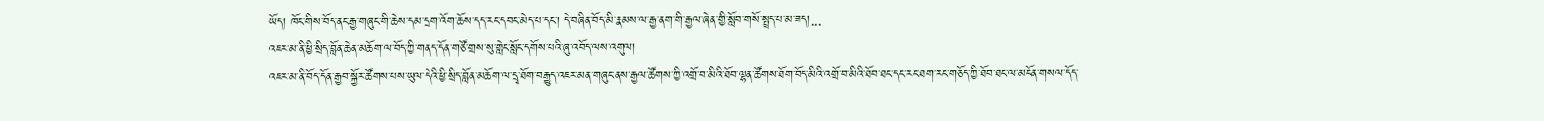ཡོད། ཁོང་གིས་བོད་ནང་རྒྱ་གཞུང་གི་ཆེས་དམ་དྲག་འོག་ཆོས་དད་རང་དབང་མེད་པ་དང་། དེ་བཞིན་བོད་མི་རྣམས་ལ་རྒྱ་ནག་གི་རྒྱལ་ཞེན་གྱི་སློབ་གསོ་སྤྲད་པ་མ་ཟད།...
འཇར་མ་ནི་ཕྱི་སྲིད་བློན་ཆེན་མཆོག་ལ་བོད་ཀྱི་གནད་དོན་གཙོ་གྲས་སུ་གླེང་སློང་དགོས་པའི་ཞུ་འབོད་ལས་འགུལ།
འཇར་མ་ནི་བོད་དོན་རྒྱབ་སྐྱོར་ཚོགས་པས་ཡུལ་དེའི་ཕྱི་སྲིད་བློན་མཆོག་ལ་དྲྭ་ཐོག་བརྒྱུད་འཇར་མན་གཞུང་ནས་རྒྱལ་ཚོགས་ཀྱི་འགྲོ་བ་མིའི་ཐོབ་ལྷན་ཚོགས་ཐོག་བོད་མིའི་འགྲོ་བ་མིའི་ཐོབ་ཐང་དང་རང་ཐག་རང་གཅོད་ཀྱི་ཐོབ་ཐང་ལ་མངོན་གསལ་དོད་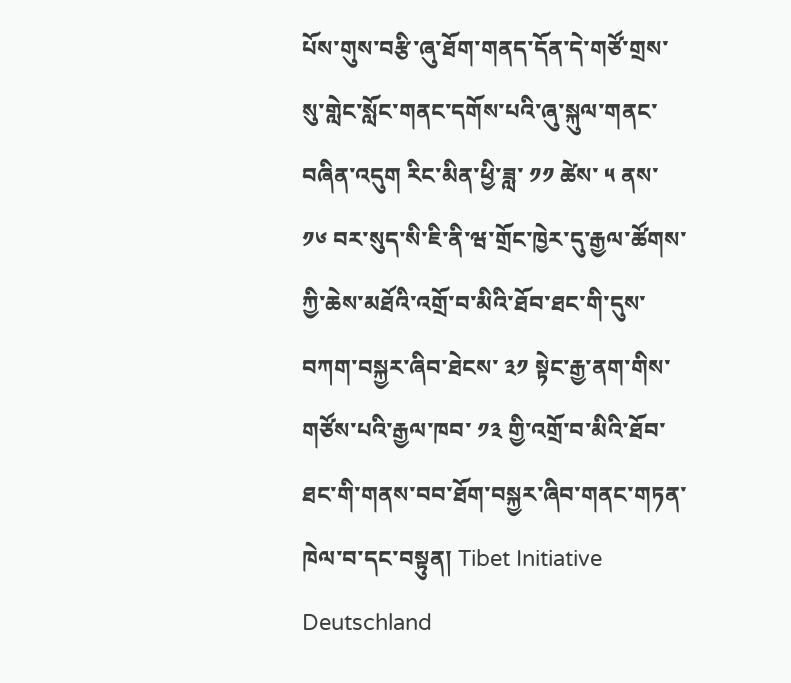པོས་གུས་བརྩི་ཞུ་ཐོག་གནད་དོན་དེ་གཙོ་གྲས་སུ་གླེང་སློང་གནང་དགོས་པའི་ཞུ་སྐུལ་གནང་བཞིན་འདུག རིང་མིན་ཕྱི་ཟླ་ ༡༡ ཚེས་ ༥ ནས་ ༡༦ བར་སུད་སི་ཇི་ནི་ཝ་གྲོང་ཁྱེར་དུ་རྒྱལ་ཚོགས་ཀྱི་ཆེས་མཐོའི་འགྲོ་བ་མིའི་ཐོབ་ཐང་གི་དུས་བཀག་བསྐྱར་ཞིབ་ཐེངས་ ༣༡ སྟེང་རྒྱ་ནག་གིས་གཙོས་པའི་རྒྱལ་ཁབ་ ༡༣ གྱི་འགྲོ་བ་མིའི་ཐོབ་ཐང་གི་གནས་བབ་ཐོག་བསྐྱར་ཞིབ་གནང་གཏན་ཁེལ་བ་དང་བསྟུན། Tibet Initiative Deutschland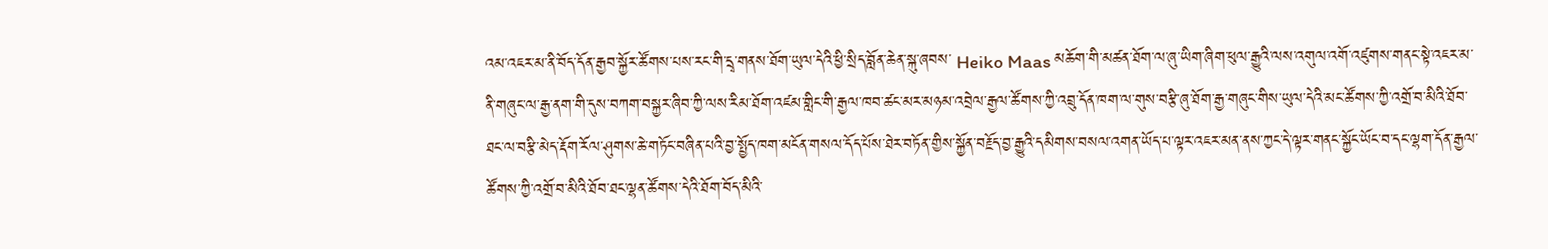འམ་འཇར་མ་ནི་བོད་དོན་རྒྱབ་སྐྱོར་ཚོགས་པས་རང་གི་དྲྭ་གནས་ཐོག་ཡུལ་དེའི་ཕྱི་སྲིད་བློན་ཆེན་སྐུ་ཞབས་ Heiko Maas མཆོག་གི་མཚན་ཐོག་ལ་ཞུ་ཡིག་ཞིག་ཕུལ་རྒྱུའི་ལས་འགུལ་འགོ་འཛུགས་གནང་སྟེ་འཇར་མ་ནི་གཞུང་ལ་རྒྱ་ནག་གི་དུས་བཀག་བསྐྱར་ཞིབ་ཀྱི་ལས་རིམ་ཐོག་འཛམ་གླིང་གི་རྒྱལ་ཁབ་ཚང་མར་མཉམ་འབྲེལ་རྒྱལ་ཚོགས་ཀྱི་འབྲུ་དོན་ཁག་ལ་གུས་བརྩི་ཞུ་ཐོག་རྒྱ་གཞུང་གིས་ཡུལ་དེའི་མང་ཚོགས་ཀྱི་འགྲོ་བ་མིའི་ཐོབ་ཐང་ལ་བརྩི་མེད་རྡོག་རོལ་ཤུགས་ཆེ་གཏོང་བཞིན་པའི་བྱ་སྤྱོད་ཁག་མངོན་གསལ་དོད་པོས་ཐེར་བཏོན་གྱིས་སྐྱོན་བརྗོད་བྱ་རྒྱུའི་དམིགས་བསལ་འགན་ཡོད་པ་ལྟར་འཇར་མན་ནས་ཀྱང་དེ་ལྟར་གནང་སྐྱོང་ཡོང་བ་དང་ལྷག་དོན་རྒྱལ་ཚོགས་ཀྱི་འགྲོ་བ་མིའི་ཐོབ་ཐང་ལྷན་ཚོགས་དེའི་ཐོག་བོད་མིའི་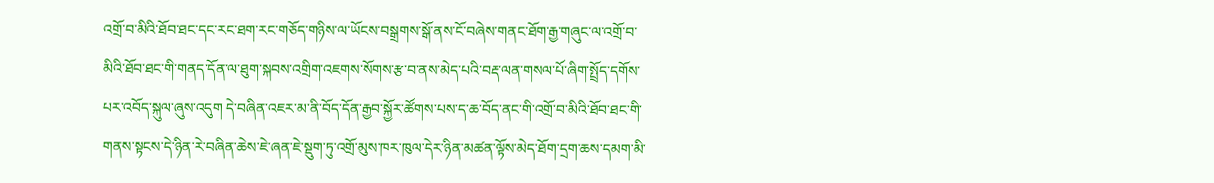འགྲོ་བ་མིའི་ཐོབ་ཐང་དང་རང་ཐག་རང་གཅོད་གཉིས་ལ་ཡོངས་བསྒྲགས་སྒོ་ནས་ངོ་བཞེས་གནང་ཐོག་རྒྱ་གཞུང་ལ་འགྲོ་བ་མིའི་ཐོབ་ཐང་གི་གནད་དོན་ལ་ཐུག་སྐབས་འགྲིག་འཇགས་སོགས་རྩ་བ་ནས་མེད་པའི་བརྡ་ལན་གསལ་པོ་ཞིག་སྤྲོད་དགོས་པར་འབོད་སྐུལ་ཞུས་འདུག དེ་བཞིན་འཇར་མ་ནི་བོད་དོན་རྒྱབ་སྐྱོར་ཚོགས་པས་ད་ཆ་བོད་ནང་གི་འགྲོ་བ་མིའི་ཐོབ་ཐང་གི་གནས་སྟངས་དེ་ཉིན་རེ་བཞིན་ཆེས་ཇེ་ཞན་ཇེ་སྡུག་ཏུ་འགྲོ་མུས་ཁར་ཁུལ་དེར་ཉིན་མཚན་ལྟོས་མེད་ཐོག་དྲག་ཆས་དམག་མི་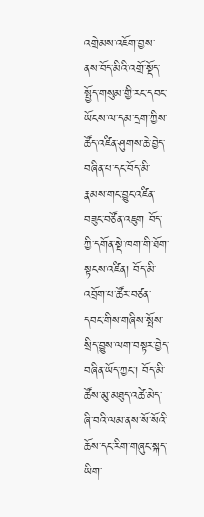འགྲེམས་འཇོག་བྱས་ནས་བོད་མིའི་འགྲོ་སྡོད་སྤྱོད་གསུམ་གྱི་རང་དབང་ཡོངས་ལ་དམ་དྲག་ཀྱིས་ཚོད་འཛིན་ཤུགས་ཆེ་བྱེད་བཞིན་པ་དང་བོད་མི་རྣམས་གང་བྱུང་འཛིན་བཟུང་བཙོན་འཇུག བོད་ཀྱི་དགོན་སྡེ་ཁག་གི་ཐོག་སྟངས་འཛིན། བོད་མི་འབྲོག་པ་ཚོར་བཙན་དབང་གིས་གཞིས་སྤོས་སྲིད་བྱུས་ལག་བསྟར་བྱེད་བཞིན་ཡོད་ཀྱང་། བོད་མི་ཚོས་མུ་མཐུད་འཚེ་མེད་ཞི་བའི་ལམ་ནས་སོ་སོའི་ཆོས་དང་རིག་གཞུང་སྐད་ཡིག་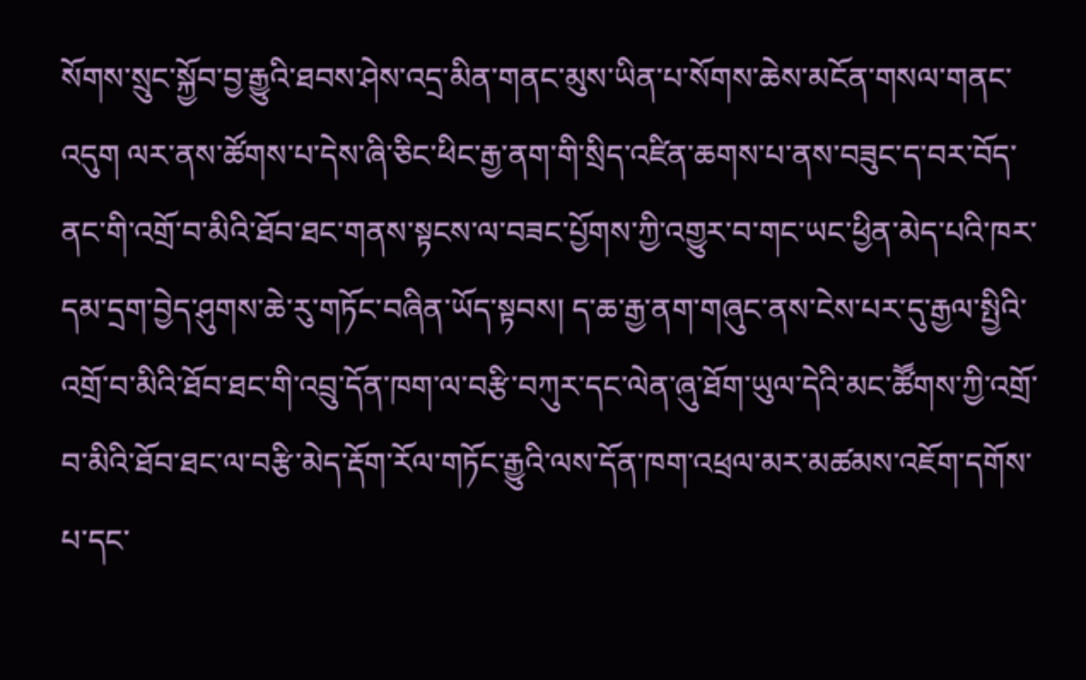སོགས་སྲུང་སྐྱོབ་བྱ་རྒྱུའི་ཐབས་ཤེས་འདྲ་མིན་གནང་མུས་ཡིན་པ་སོགས་ཆེས་མངོན་གསལ་གནང་འདུག ལར་ནས་ཚོགས་པ་དེས་ཞི་ཅིང་ཕིང་རྒྱ་ནག་གི་སྲིད་འཛིན་ཆགས་པ་ནས་བཟུང་ད་བར་བོད་ནང་གི་འགྲོ་བ་མིའི་ཐོབ་ཐང་གནས་སྟངས་ལ་བཟང་པྱོགས་ཀྱི་འགྱུར་བ་གང་ཡང་ཕྱིན་མེད་པའི་ཁར་དམ་དྲག་བྱེད་ཤུགས་ཆེ་རུ་གཏོང་བཞིན་ཡོད་སྟབས། ད་ཆ་རྒྱ་ནག་གཞུང་ནས་ངེས་པར་དུ་རྒྱལ་སྤྱིའི་འགྲོ་བ་མིའི་ཐོབ་ཐང་གི་འབྲུ་དོན་ཁག་ལ་བརྩི་བཀུར་དང་ལེན་ཞུ་ཐོག་ཡུལ་དེའི་མང་ཚཽགས་ཀྱི་འགྲོ་བ་མིའི་ཐོབ་ཐང་ལ་བརྩི་མེད་རྡོག་རོལ་གཏོང་རྒྱུའི་ལས་དོན་ཁག་འཕྲལ་མར་མཚམས་འཇོག་དགོས་པ་དང་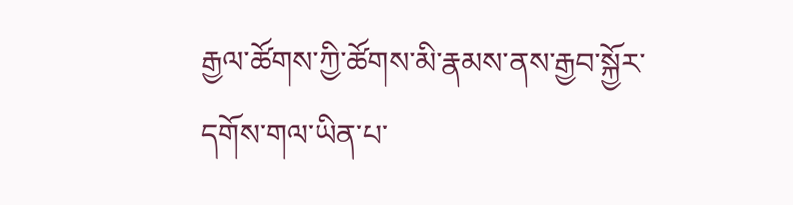རྒྱལ་ཚོགས་ཀྱི་ཚོགས་མི་རྣམས་ནས་རྒྱབ་སྐྱོར་དགོས་གལ་ཡིན་པ་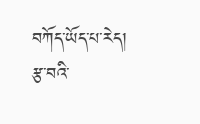བཀོད་ཡོད་པ་རེད། རྩ་བའི་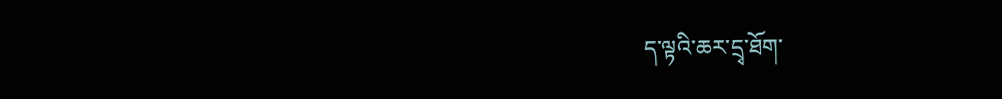ད་ལྟའི་ཆར་དྲྭ་ཐོག་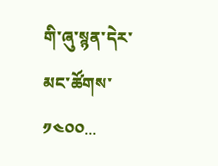གི་ཞུ་སྙན་དེར་མང་ཚོགས་ ༡༤༠༠...